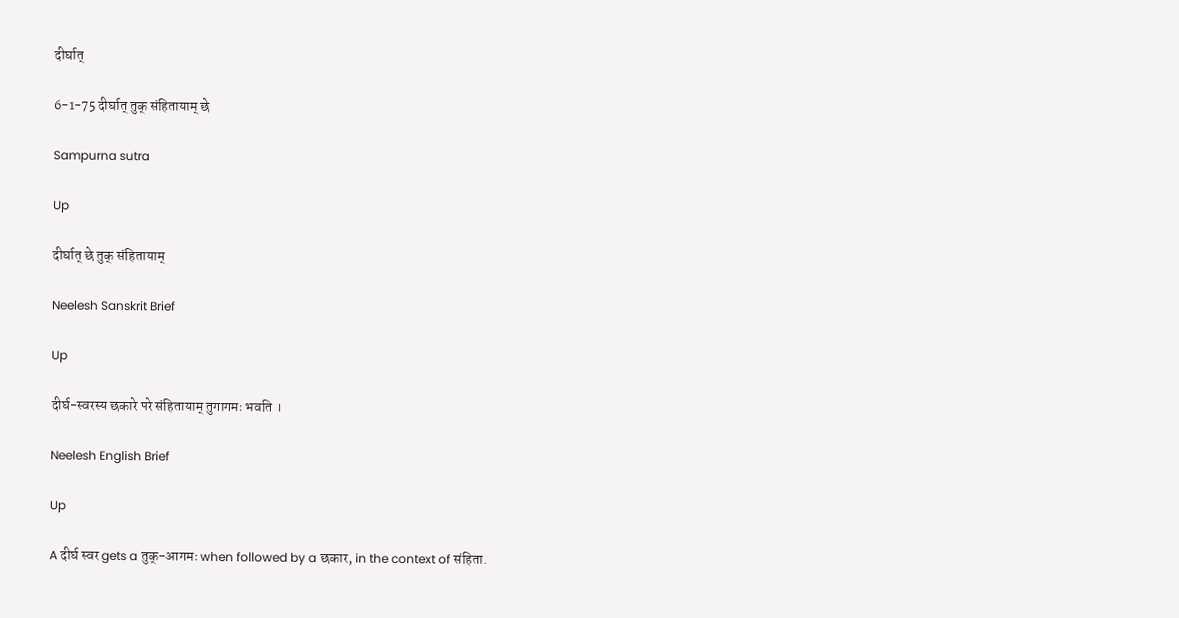दीर्घात्

6-1-75 दीर्घात् तुक् संहितायाम् छे

Sampurna sutra

Up

दीर्घात् छे तुक् संहितायाम्

Neelesh Sanskrit Brief

Up

दीर्घ-स्वरस्य छकारे परे संहितायाम् तुगागमः भवति ।

Neelesh English Brief

Up

A दीर्घ स्वर gets a तुक्-आगमः when followed by a छकार, in the context of संहिता.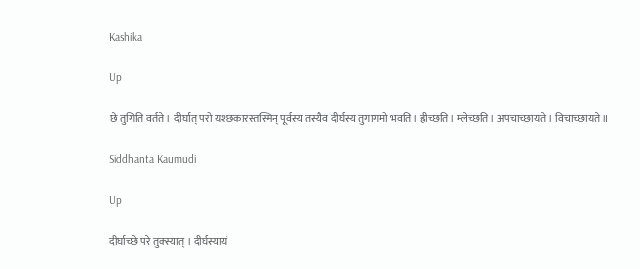Kashika

Up

छे तुगिति वर्तते। दीर्घात् परो यश्छकारस्तस्मिन् पूर्वस्य तस्यैव दीर्घस्य तुगागमो भवति। ह्रीच्छति। म्लेच्छति। अपचाच्छायते। विचाच्छायते॥

Siddhanta Kaumudi

Up

दीर्घाच्छे परे तुक्स्यात् । दीर्घस्यायं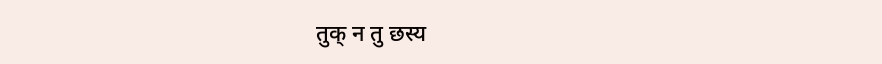तुक् न तु छस्य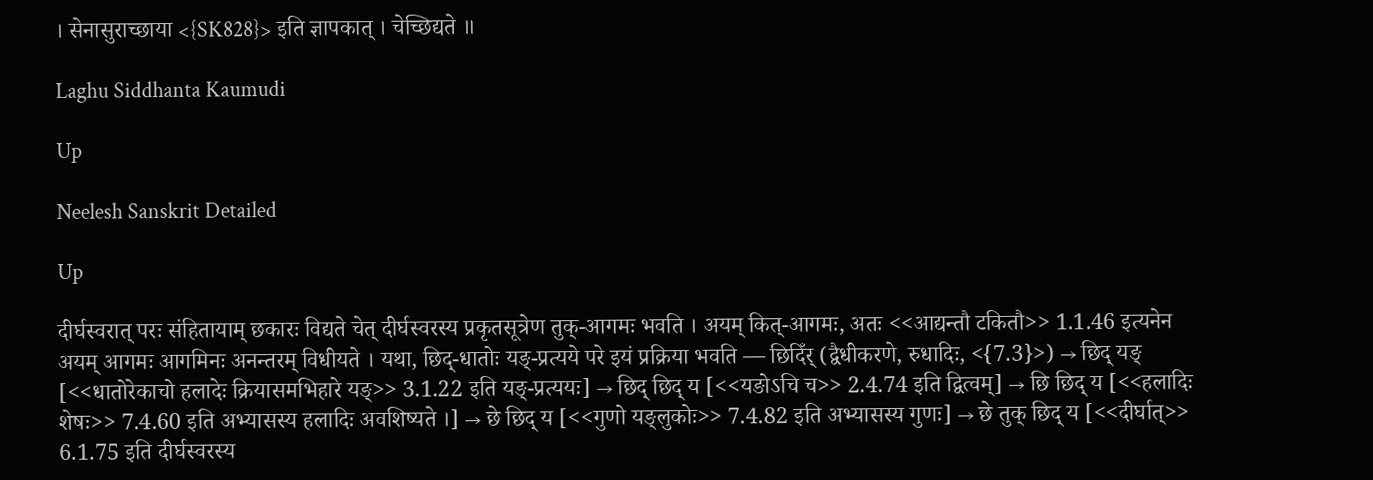। सेनासुराच्छाया <{SK828}> इति ज्ञापकात् । चेच्छिद्यते ॥

Laghu Siddhanta Kaumudi

Up

Neelesh Sanskrit Detailed

Up

दीर्घस्वरात् परः संहितायाम् छकारः विद्यते चेत् दीर्घस्वरस्य प्रकृतसूत्रेण तुक्-आगमः भवति । अयम् कित्-आगमः, अतः <<आद्यन्तौ टकितौ>> 1.1.46 इत्यनेन अयम् आगमः आगमिनः अनन्तरम् विधीयते । यथा, छिद्-धातोः यङ्-प्रत्यये परे इयं प्रक्रिया भवति — छिदिँर् (द्वैधीकरणे, रुधादिः, <{7.3}>) → छिद् यङ् [<<धातोरेकाचो हलादेः क्रियासमभिहारे यङ्>> 3.1.22 इति यङ्-प्रत्ययः] → छिद् छिद् य [<<यङोऽचि च>> 2.4.74 इति द्वित्वम्] → छि छिद् य [<<हलादिः शेषः>> 7.4.60 इति अभ्यासस्य हलादिः अवशिष्यते ।] → छे छिद् य [<<गुणो यङ्लुकोः>> 7.4.82 इति अभ्यासस्य गुणः] → छे तुक् छिद् य [<<दीर्घात्>> 6.1.75 इति दीर्घस्वरस्य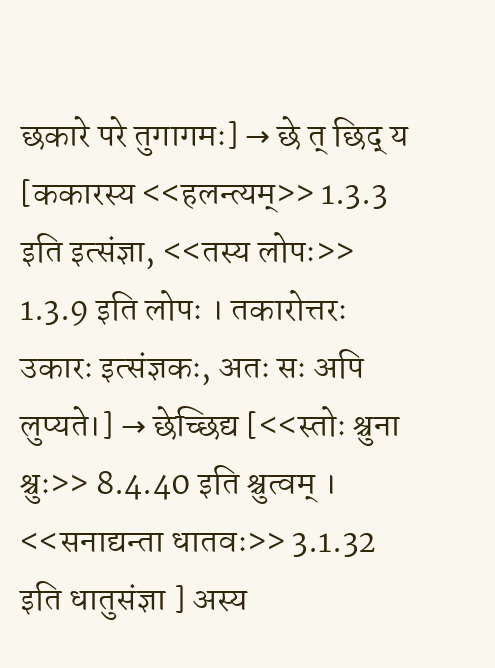छकारे परे तुगागमः] → छे त् छिद् य [ककारस्य <<हलन्त्यम्>> 1.3.3 इति इत्संज्ञा, <<तस्य लोपः>> 1.3.9 इति लोपः । तकारोत्तरः उकारः इत्संज्ञकः, अतः सः अपि लुप्यते।] → छेच्छिद्य [<<स्तोः श्चुना श्चुः>> 8.4.40 इति श्चुत्वम् । <<सनाद्यन्ता धातवः>> 3.1.32 इति धातुसंज्ञा ] अस्य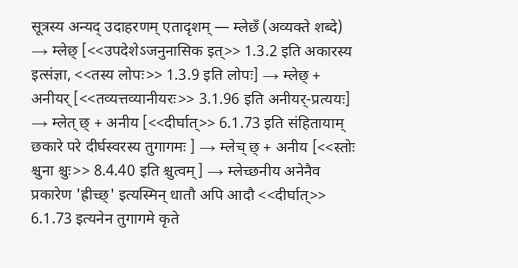सूत्रस्य अन्यद् उदाहरणम् एतादृशम् — म्लेछँ (अव्यक्ते शब्दे) → म्लेछ् [<<उपदेशेऽजनुनासिक इत्>> 1.3.2 इति अकारस्य इत्संज्ञा, <<तस्य लोपः>> 1.3.9 इति लोपः] → म्लेछ् + अनीयर् [<<तव्यत्तव्यानीयरः>> 3.1.96 इति अनीयर्-प्रत्ययः] → म्लेत् छ् + अनीय [<<दीर्घात्>> 6.1.73 इति संहितायाम् छकारे परे दीर्घस्वरस्य तुगागमः ] → म्लेच् छ् + अनीय [<<स्तोः श्चुना श्चुः>> 8.4.40 इति श्चुत्वम्] → म्लेच्छनीय अनेनैव प्रकारेण 'ह्रीच्छ्' इत्यस्मिन् धातौ अपि आदौ <<दीर्घात्>> 6.1.73 इत्यनेन तुगागमे कृते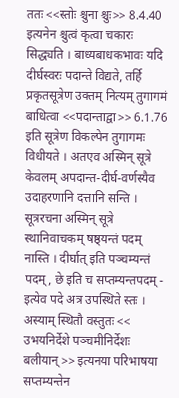ततः <<स्तोः श्चुना श्चुः>> 8.4.40 इत्यनेन श्चुत्वं कृत्वा चकारः सिद्ध्यति । बाध्यबाधकभावः यदि दीर्घस्वरः पदान्ते विद्यते, तर्हि प्रकृतसूत्रेण उक्तम् नित्यम् तुगागमं बाधित्वा <<पदान्ताद्वा>> 6.1.76 इति सूत्रेण विकल्पेन तुगागमः विधीयते । अतएव अस्मिन् सूत्रे केवलम् अपदान्त-दीर्घ-वर्णस्यैव उदाहरणानि दत्तानि सन्ति । सूत्ररचना अस्मिन् सूत्रे स्थानिवाचकम् षष्ठ्यन्तं पदम् नास्ति । दीर्घात् इति पञ्चम्यन्तं पदम्, छे इति च सप्तम्यन्तपदम् - इत्येव पदे अत्र उपस्थिते स्तः । अस्याम् स्थितौ वस्तुतः << उभयनिर्देशे पञ्चमीनिर्देशः बलीयान् >> इत्यनया परिभाषया सप्तम्यन्तेन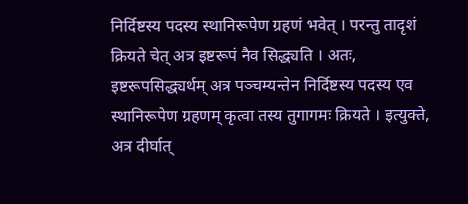निर्दिष्टस्य पदस्य स्थानिरूपेण ग्रहणं भवेत् । परन्तु तादृशं क्रियते चेत् अत्र इष्टरूपं नैव सिद्ध्यति । अतः, इष्टरूपसिद्ध्यर्थम् अत्र पञ्चम्यन्तेन निर्दिष्टस्य पदस्य एव स्थानिरूपेण ग्रहणम् कृत्वा तस्य तुगागमः क्रियते । इत्युक्ते, अत्र दीर्घात्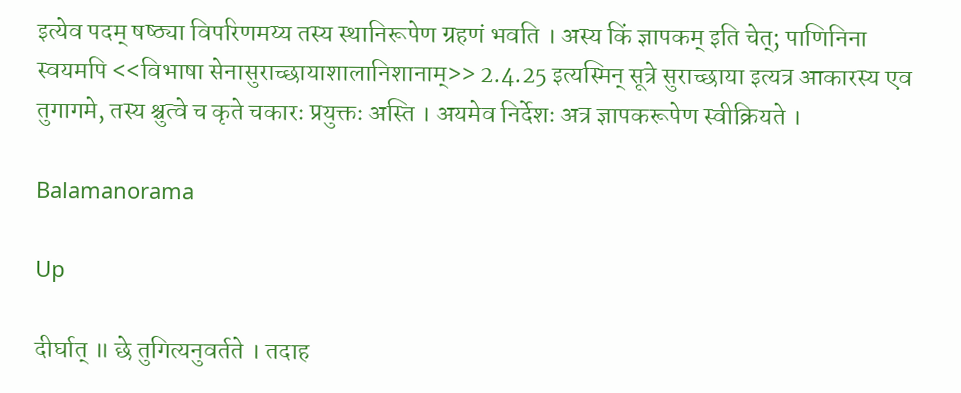इत्येव पदम् षष्ठ्या विपरिणमय्य तस्य स्थानिरूपेण ग्रहणं भवति । अस्य किं ज्ञापकम् इति चेत्; पाणिनिना स्वयमपि <<विभाषा सेनासुराच्छायाशालानिशानाम्>> 2.4.25 इत्यस्मिन् सूत्रे सुराच्छाया इत्यत्र आकारस्य एव तुगागमे, तस्य श्चुत्वे च कृते चकारः प्रयुक्तः अस्ति । अयमेव निर्देशः अत्र ज्ञापकरूपेण स्वीक्रियते ।

Balamanorama

Up

दीर्घात् ॥ छे तुगित्यनुवर्तते । तदाह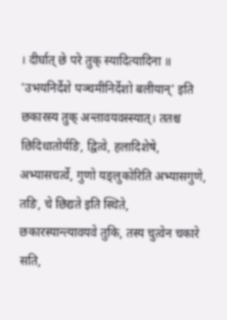। दीर्घात् छे परे तुक् स्यादित्यादिना ॥ 'उभयनिर्देशे पञ्चमीनिर्देशो बलीयान्' इति छकारस्य तुक् अन्तावयवस्स्यात्। ततश्च छिदिधातोर्यङि, द्वित्वे, हलादिशेषे, अभ्यासचर्त्वे, गुणो यङ्लुकोरिति अभ्यासगुणे, तङि, चे छिद्यते इति स्थिते, छकारस्यान्त्यावयवे तुकि, तस्य चुत्वेन चकारे सति,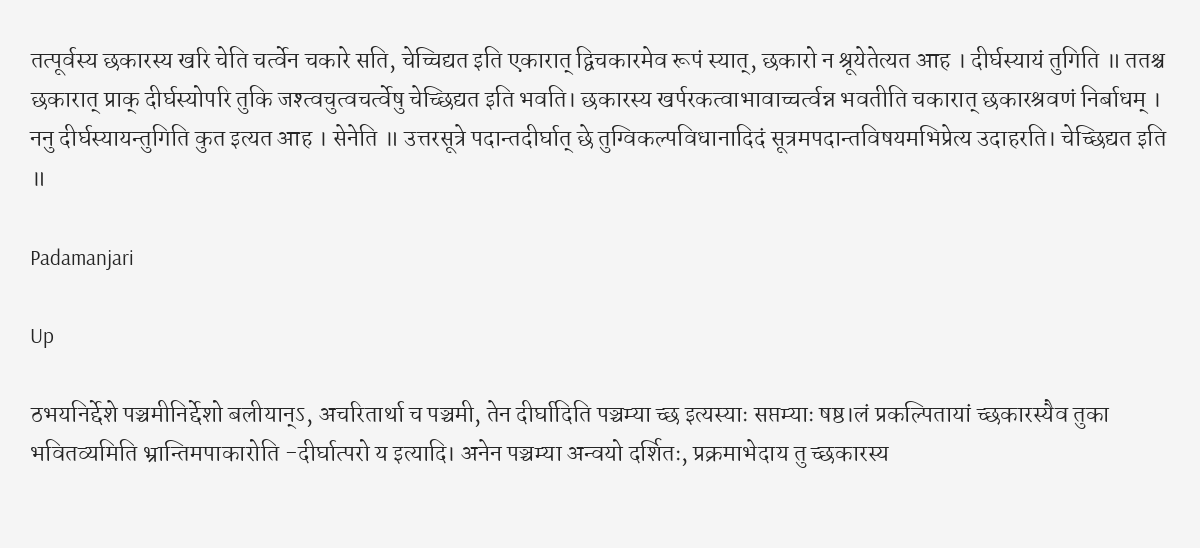तत्पूर्वस्य छकारस्य खरि चेति चर्त्वेन चकारे सति, चेच्चिद्यत इति एकारात् द्विचकारमेव रूपं स्यात्, छकारो न श्रूयेतेत्यत आह । दीर्घस्यायं तुगिति ॥ ततश्च छकारात् प्राक् दीर्घस्योपरि तुकि जश्त्वचुत्वचर्त्वेषु चेच्छिद्यत इति भवति। छकारस्य खर्परकत्वाभावाच्चर्त्वन्न भवतीति चकारात् छकारश्रवणं निर्बाधम् । ननु दीर्घस्यायन्तुगिति कुत इत्यत आह । सेनेति ॥ उत्तरसूत्रे पदान्तदीर्घात् छे तुग्विकल्पविधानादिदं सूत्रमपदान्तविषयमभिप्रेत्य उदाहरति। चेच्छिद्यत इति ॥

Padamanjari

Up

ठभयनिर्द्देशे पञ्चमीनिर्द्देशो बलीयान्ऽ, अचरितार्था च पञ्चमी, तेन दीर्घादिति पञ्चम्या च्छ इत्यस्याः सप्तम्याः षष्ठ।लं प्रकल्पितायां च्छकारस्यैव तुका भवितव्यमिति भ्रान्तिमपाकारोति -दीर्घात्परो य इत्यादि। अनेन पञ्चम्या अन्वयो दर्शितः, प्रक्रमाभेदाय तु च्छकारस्य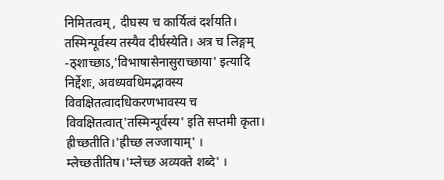निमितत्वम्, दीघस्य च कार्यित्वं दर्शयति। तस्मिन्पूर्वस्य तस्यैव दीर्घस्येति। अत्र च लिङ्गम् -ठ्शाच्छाऽ,'विभाषासेनासुराच्छाया' इत्यादि निर्द्देशः, अवध्यवधिमद्भावस्य विवक्षितत्वादधिकरणभावस्य च विवक्षितत्वात्'तस्मिन्पूर्वस्य' इति सप्तमी कृता। ह्रीच्छतीति।'ह्रीच्छ लज्जायाम्' । म्लेच्छतीतिष।'म्लेच्छ अव्यक्ते शब्दे' ।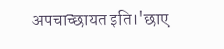अपचाच्छायत इति।'छाए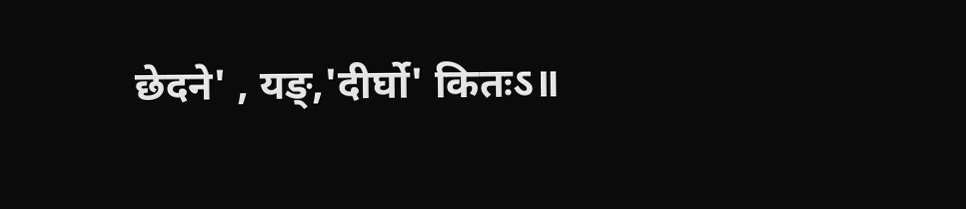छेदने' , यङ्,'दीर्घो' कितःऽ॥